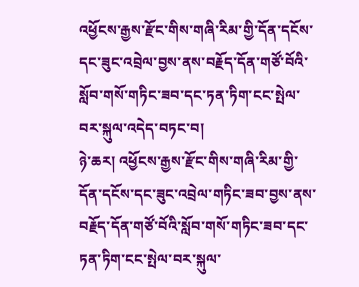འཕྱོངས་རྒྱས་རྫོང་གིས་གཞི་རིམ་གྱི་དོན་དངོས་དང་ཟུང་འབྲེལ་བྱས་ནས་བརྗོད་དོན་གཙོ་བོའི་སློབ་གསོ་གཏིང་ཟབ་དང་ཏན་ཏིག་ངང་སྤེལ་བར་སྐུལ་འདེད་བཏང་བ།
ཉེ་ཆར། འཕྱོངས་རྒྱས་རྫོང་གིས་གཞི་རིམ་གྱི་དོན་དངོས་དང་ཟུང་འབྲེལ་གཏིང་ཟབ་བྱས་ནས་བརྗོད་དོན་གཙོ་བོའི་སློབ་གསོ་གཏིང་ཟབ་དང་ཏན་ཏིག་ངང་སྤེལ་བར་སྐུལ་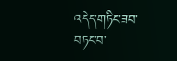འདེད་གཏིང་ཟབ་བཏང་བ་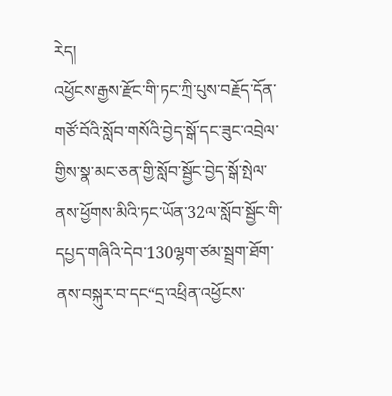རེད།
འཕྱོངས་རྒྱས་རྫོང་གི་ཏང་ཀྲི་པུས་བརྗོད་དོན་གཙོ་བོའི་སློབ་གསོའི་བྱེད་སྒོ་དང་ཟུང་འབྲེལ་གྱིས་སྣ་མང་ཅན་གྱི་སློབ་སྦྱོང་བྱེད་སྒོ་སྤེལ་ནས་ཕྱོགས་མིའི་ཏང་ཡོན་32ལ་སློབ་སྦྱོང་གི་དཔྱད་གཞིའི་དེབ་130ལྷག་ཙམ་སྦྲག་ཐོག་ནས་བསྐུར་བ་དང“དྲ་འཕྲིན་འཕྱོངས་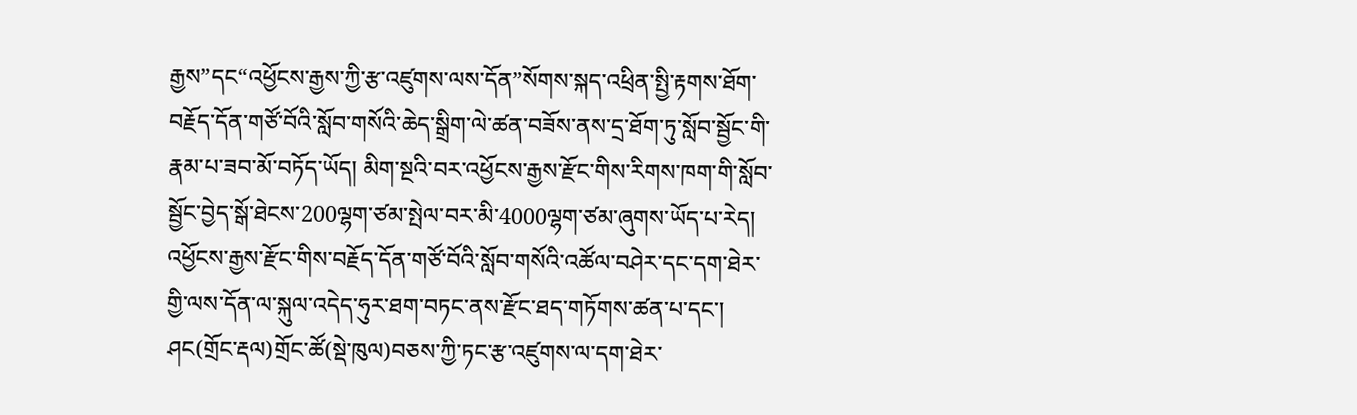རྒྱས”དང“འཕྱོངས་རྒྱས་ཀྱི་རྩ་འཛུགས་ལས་དོན”སོགས་སྐད་འཕྲིན་སྤྱི་རྟགས་ཐོག་བརྗོད་དོན་གཙོ་བོའི་སློབ་གསོའི་ཆེད་སྒྲིག་ལེ་ཚན་བཟོས་ནས་དྲ་ཐོག་ཏུ་སློབ་སྦྱོང་གི་རྣམ་པ་ཟབ་མོ་བཏོད་ཡོད། མིག་སྔའི་བར་འཕྱོངས་རྒྱས་རྫོང་གིས་རིགས་ཁག་གི་སློབ་སྦྱོང་བྱེད་སྒོ་ཐེངས་200ལྷག་ཙམ་སྤེལ་བར་མི་4000ལྷག་ཙམ་ཞུགས་ཡོད་པ་རེད།
འཕྱོངས་རྒྱས་རྫོང་གིས་བརྗོད་དོན་གཙོ་བོའི་སློབ་གསོའི་འཚོལ་བཤེར་དང་དག་ཐེར་གྱི་ལས་དོན་ལ་སྐུལ་འདེད་ཧུར་ཐག་བཏང་ནས་རྫོང་ཐད་གཏོགས་ཚན་པ་དང་། ཤང(གྲོང་རྡལ)གྲོང་ཚོ(སྡེ་ཁུལ)བཅས་ཀྱི་ཏང་རྩ་འཛུགས་ལ་དག་ཐེར་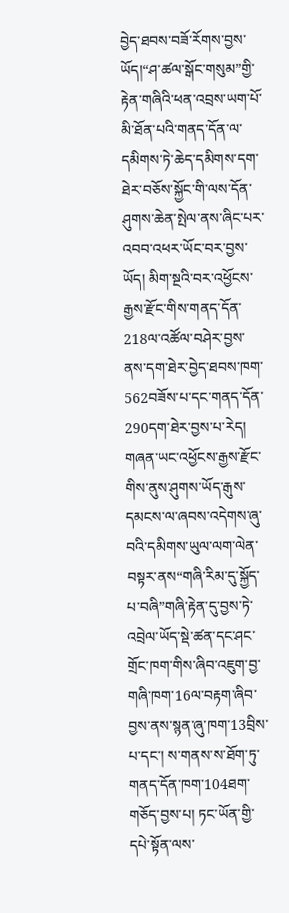བྱེད་ཐབས་བཟོ་རོགས་བྱས་ཡོད།“ཤ་ཚལ་སྒོང་གསུམ”གྱི་རྟེན་གཞིའི་ཕན་འབྲས་ཡག་པོ་མི་ཐོན་པའི་གནད་དོན་ལ་དམིགས་ཏེ་ཆེད་དམིགས་དག་ཐེར་བཅོས་སྐྱོང་གི་ལས་དོན་ཤུགས་ཆེན་སྤེལ་ནས་ཞིང་པར་འབབ་འཕར་ཡོང་བར་བྱས་ཡོད། མིག་སྔའི་བར་འཕྱོངས་རྒྱས་རྫོང་གིས་གནད་དོན་218ལ་འཚོལ་བཤེར་བྱས་ནས་དག་ཐེར་བྱེད་ཐབས་ཁག་562བཟོས་པ་དང་གནད་དོན་290དག་ཐེར་བྱས་པ་རེད། གཞན་ཡང་འཕྱོངས་རྒྱས་རྫོང་གིས་ནུས་ཤུགས་ཡོད་རྒུས་དམངས་ལ་ཞབས་འདེགས་ཞུ་བའི་དམིགས་ཡུལ་ལག་ལེན་བསྟར་ནས“གཞི་རིམ་དུ་སྐྱོད་པ་བཞི”གཞི་རྟེན་དུ་བྱས་ཏེ་འབྲེལ་ཡོད་སྡེ་ཚན་དང་ཤང་གྲོང་ཁག་གིས་ཞིབ་འཇུག་བྱ་གཞི་ཁག་16ལ་བརྟག་ཞིབ་བྱས་ནས་སྙན་ཞུ་ཁག་13བྲིས་པ་དང་། ས་གནས་ས་ཐོག་ཏུ་གནད་དོན་ཁག་104ཐག་གཅོད་བྱས་པ། ཏང་ཡོན་གྱི་དཔེ་སྟོན་ལས་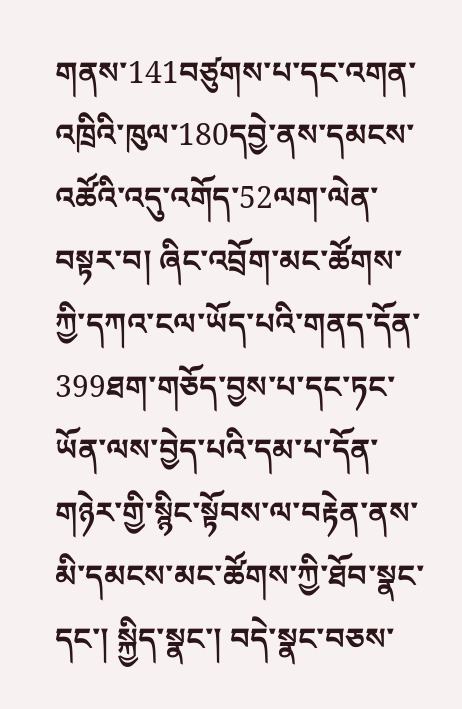གནས་141བཙུགས་པ་དང་འགན་འཁྲིའི་ཁུལ་180དབྱེ་ནས་དམངས་འཚོའི་འདུ་འགོད་52ལག་ལེན་བསྟར་བ། ཞིང་འབྲོག་མང་ཚོགས་ཀྱི་དཀའ་ངལ་ཡོད་པའི་གནད་དོན་399ཐག་གཅོད་བྱས་པ་དང་ཏང་ཡོན་ལས་བྱེད་པའི་དམ་པ་དོན་གཉེར་གྱི་སྙིང་སྟོབས་ལ་བརྟེན་ནས་མི་དམངས་མང་ཚོགས་ཀྱི་ཐོབ་སྣང་དང་། སྐྱིད་སྣང་། བདེ་སྣང་བཅས་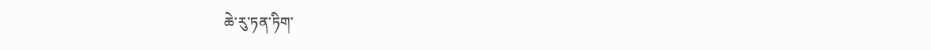ཆེ་རུ་ཏན་ཏིག་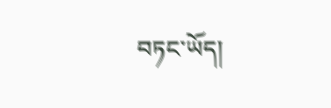བཏང་ཡོད།